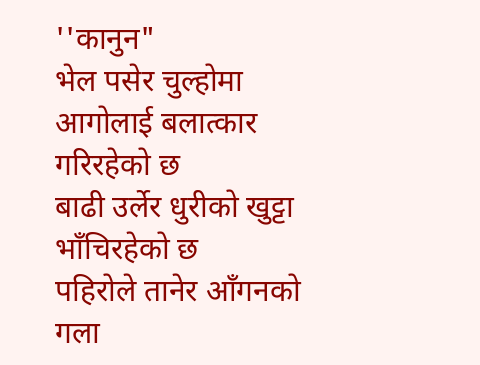''कानुन"
भेल पसेर चुल्होमा
आगोलाई बलात्कार
गरिरहेको छ
बाढी उर्लेर धुरीको खुट्टा
भाँचिरहेको छ
पहिरोले तानेर आँगनको
गला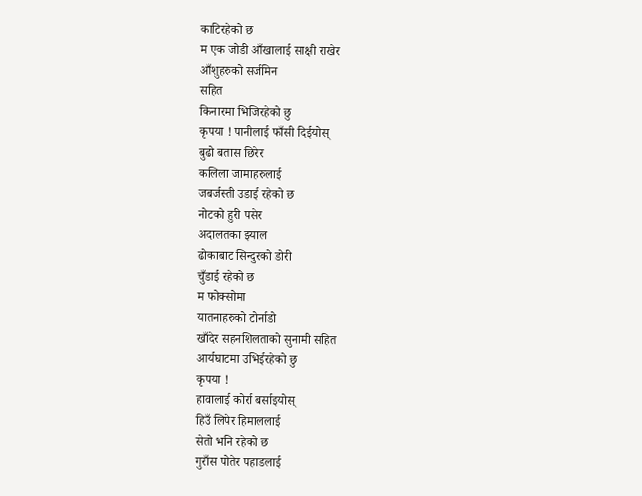काटिरहेको छ
म एक जोडी आँखालाई साक्षी राखेर
आँशुहरुको सर्जमिन
सहित
किनारमा भिजिरहेको छु
कृपया ! पानीलाई फाँसी दिईयोस्
बुढो बतास छिरेर
कलिला जामाहरुलाई
जबर्जस्ती उडाई रहेको छ
नोटको हुरी पसेर
अदालतका झ्याल
ढोकाबाट सिन्दुरको डोरी
चुँडाई रहेको छ
म फोक्सोमा
यातनाहरुको टोर्नाडो
खाँदेर सहनशिलताको सुनामी सहित
आर्यघाटमा उभिईरहेको छु
कृपया !
हावालाई कोर्रा बर्साइयोस्
हिउँ लिपेर हिमाललाई
सेतो भनि रहेको छ
गुराँस पोतेर पहाडलाई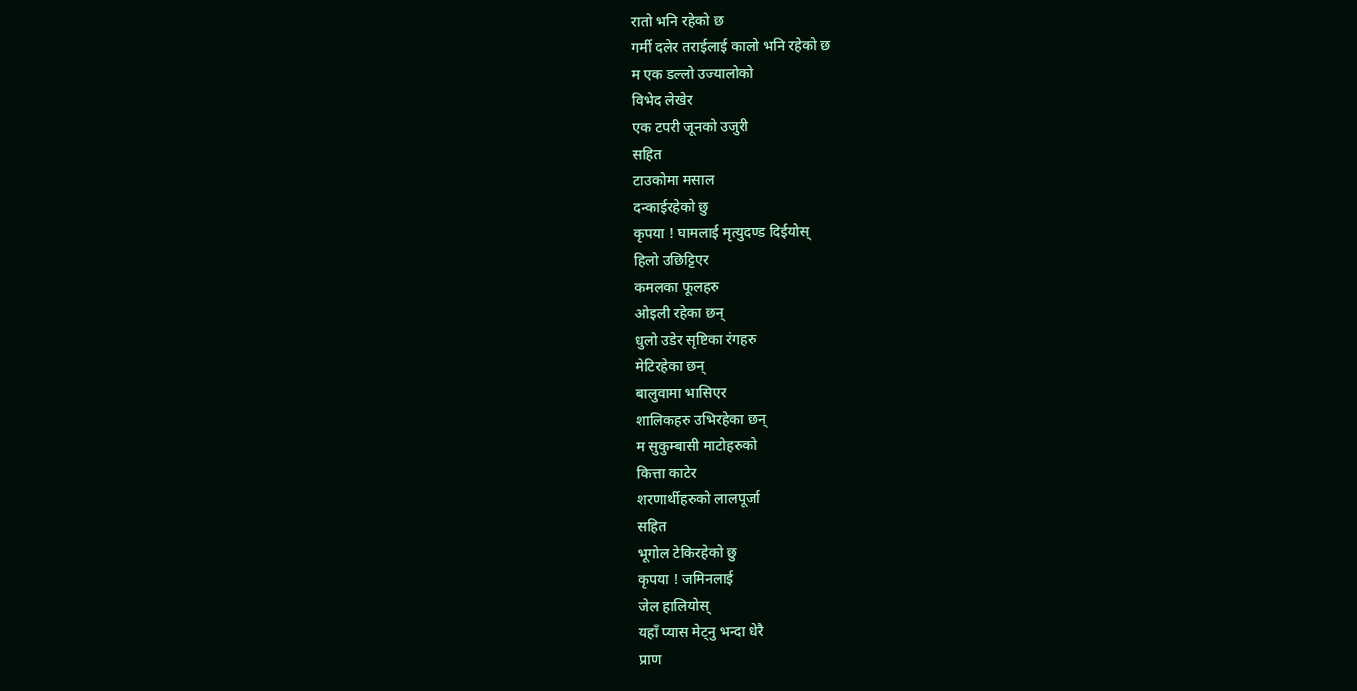रातो भनि रहेको छ
गर्मी दलेर तराईलाई कालो भनि रहेको छ
म एक डल्लो उज्यालोको
विभेद लेखेर
एक टपरी जूनको उजुरी
सहित
टाउकोमा मसाल
दन्काईरहेको छु
कृपया ! घामलाई मृत्युदण्ड दिईयोस्
हिलो उछिट्टिएर
कमलका फूलहरु
ओइली रहेका छन्
धुलो उडेर सृष्टिका रंगहरु
मेटिरहेका छन्
बालुवामा भासिएर
शालिकहरु उभिरहेका छन्
म सुकुम्बासी माटोहरुको
कित्ता काटेर
शरणार्थीहरुको लालपूर्जा
सहित
भूगोल टेकिरहेको छु
कृपया ! जमिनलाई
जेल हालियोस्
यहाँ प्यास मेट्नु भन्दा धेरै
प्राण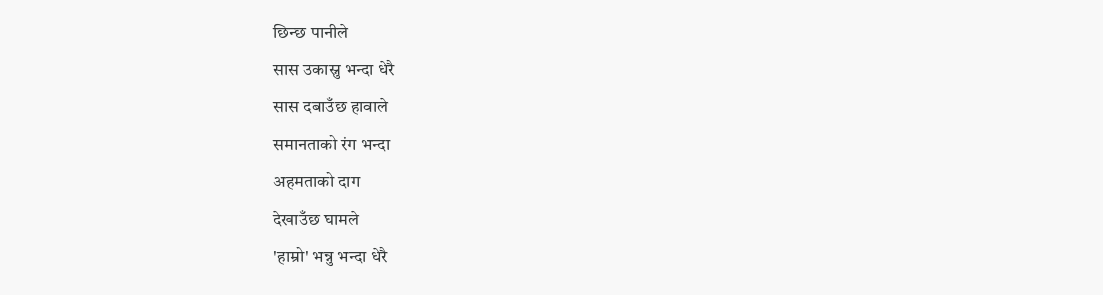छिन्छ पानीले
सास उकास्नु भन्दा धेरै
सास दबाउँछ हावाले
समानताको रंग भन्दा
अहमताको दाग
देखाउँछ घामले
'हाम्रो' भन्नु भन्दा धेरै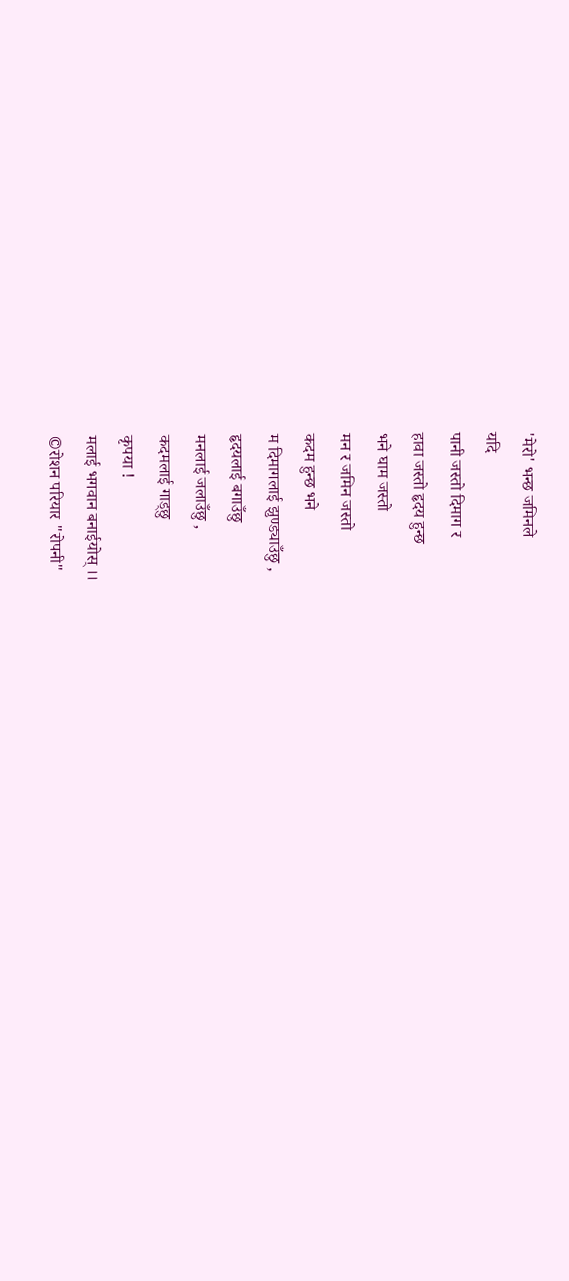'मेरो' भन्छ जमिनले
यदि
पानी जस्तो दिमाग र
हावा जस्तो हृदय हुन्छ
भने घाम जस्तो
मन र जमिन जस्तो
कदम हुन्छ भने
म दिमागलाई झुण्ड्याउँछु ,
हृदयलाई बगाउँछु
मनलाई जलाउँछु ,
कदमलाई गाड्छु
कृपया !
मलाई भगवान बनाईयोस् ।।
©रोशन परियार "रोपनी"